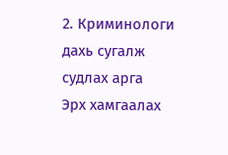2. Криминологи дахь сугалж судлах арга
Эрх хамгаалах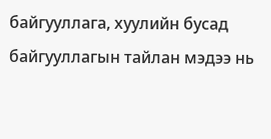байгууллага, хуулийн бусад байгууллагын тайлан мэдээ нь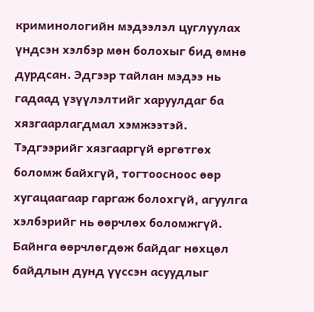криминологийн мэдээлэл цуглуулах үндсэн хэлбэр мөн болохыг бид өмнө дурдсан. Эдгээр тайлан мэдээ нь гадаад үзүүлэлтийг харуулдаг ба хязгаарлагдмал хэмжээтэй. Тэдгээрийг хязгааргүй өргөтгөх боломж байхгүй, тогтоосноос өөр хугацаагаар гаргаж болохгүй, агуулга хэлбэрийг нь өөрчлөх боломжгүй. Байнга өөрчлөгдөж байдаг нөхцөл байдлын дунд үүссэн асуудлыг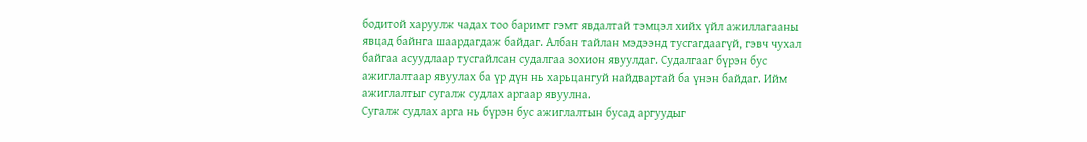бодитой харуулж чадах тоо баримт гэмт явдалтай тэмцэл хийх үйл ажиллагааны явцад байнга шаардагдаж байдаг. Албан тайлан мэдээнд тусгагдаагүй, гэвч чухал байгаа асуудлаар тусгайлсан судалгаа зохион явуулдаг. Судалгааг бүрэн бус ажиглалтаар явуулах ба үр дүн нь харьцангуй найдвартай ба үнэн байдаг. Ийм ажиглалтыг сугалж судлах аргаар явуулна.
Сугалж судлах арга нь бүрэн бус ажиглалтын бусад аргуудыг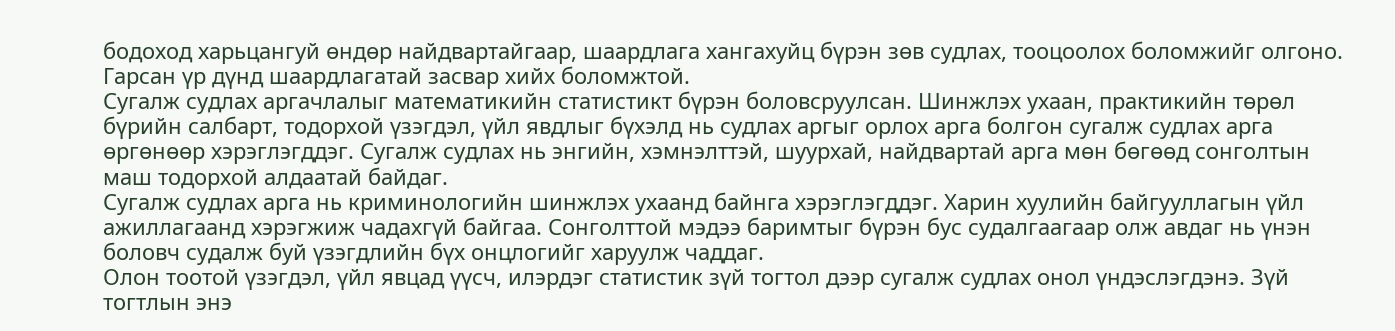бодоход харьцангуй өндөр найдвартайгаар, шаардлага хангахуйц бүрэн зөв судлах, тооцоолох боломжийг олгоно. Гарсан үр дүнд шаардлагатай засвар хийх боломжтой.
Сугалж судлах аргачлалыг математикийн статистикт бүрэн боловсруулсан. Шинжлэх ухаан, практикийн төрөл бүрийн салбарт, тодорхой үзэгдэл, үйл явдлыг бүхэлд нь судлах аргыг орлох арга болгон сугалж судлах арга өргөнөөр хэрэглэгддэг. Сугалж судлах нь энгийн, хэмнэлттэй, шуурхай, найдвартай арга мөн бөгөөд сонголтын маш тодорхой алдаатай байдаг.
Сугалж судлах арга нь криминологийн шинжлэх ухаанд байнга хэрэглэгддэг. Харин хуулийн байгууллагын үйл ажиллагаанд хэрэгжиж чадахгүй байгаа. Сонголттой мэдээ баримтыг бүрэн бус судалгаагаар олж авдаг нь үнэн боловч судалж буй үзэгдлийн бүх онцлогийг харуулж чаддаг.
Олон тоотой үзэгдэл, үйл явцад үүсч, илэрдэг статистик зүй тогтол дээр сугалж судлах онол үндэслэгдэнэ. Зүй тогтлын энэ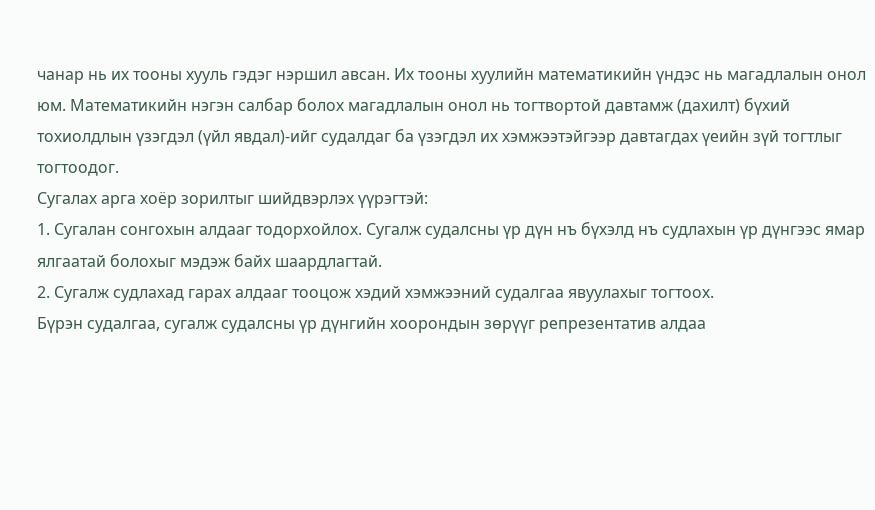чанар нь их тооны хууль гэдэг нэршил авсан. Их тооны хуулийн математикийн үндэс нь магадлалын онол юм. Математикийн нэгэн салбар болох магадлалын онол нь тогтвортой давтамж (дахилт) бүхий тохиолдлын үзэгдэл (үйл явдал)-ийг судалдаг ба үзэгдэл их хэмжээтэйгээр давтагдах үеийн зүй тогтлыг тогтоодог.
Сугалах арга хоёр зорилтыг шийдвэрлэх үүрэгтэй:
1. Сугалан сонгохын алдааг тодорхойлох. Сугалж судалсны үр дүн нъ бүхэлд нъ судлахын үр дүнгээс ямар ялгаатай болохыг мэдэж байх шаардлагтай.
2. Сугалж судлахад гарах алдааг тооцож хэдий хэмжээний судалгаа явуулахыг тогтоох.
Бүрэн судалгаа, сугалж судалсны үр дүнгийн хоорондын зөрүүг репрезентатив алдаа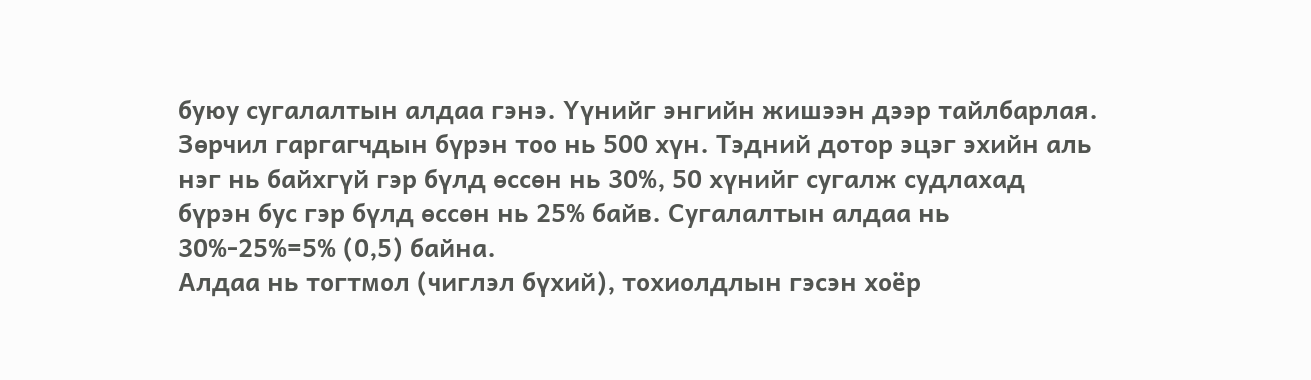буюу сугалалтын алдаа гэнэ. Үүнийг энгийн жишээн дээр тайлбарлая. Зөрчил гаргагчдын бүрэн тоо нь 500 хүн. Тэдний дотор эцэг эхийн аль нэг нь байхгүй гэр бүлд өссөн нь 30%, 50 хүнийг сугалж судлахад бүрэн бус гэр бүлд өссөн нь 25% байв. Сугалалтын алдаа нь 30%-25%=5% (0,5) байна.
Алдаа нь тогтмол (чиглэл бүхий), тохиолдлын гэсэн хоёр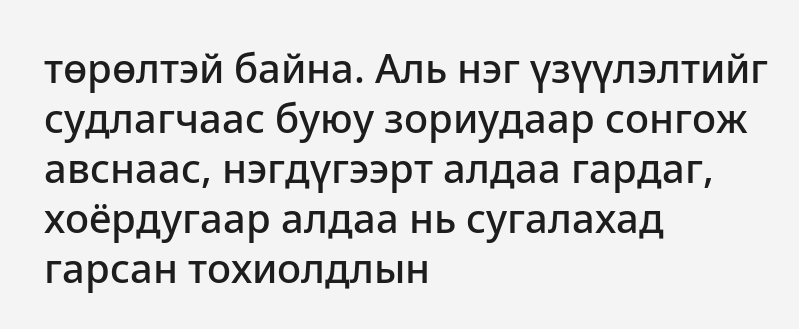төрөлтэй байна. Аль нэг үзүүлэлтийг судлагчаас буюу зориудаар сонгож авснаас, нэгдүгээрт алдаа гардаг, хоёрдугаар алдаа нь сугалахад гарсан тохиолдлын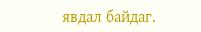явдал байдаг.